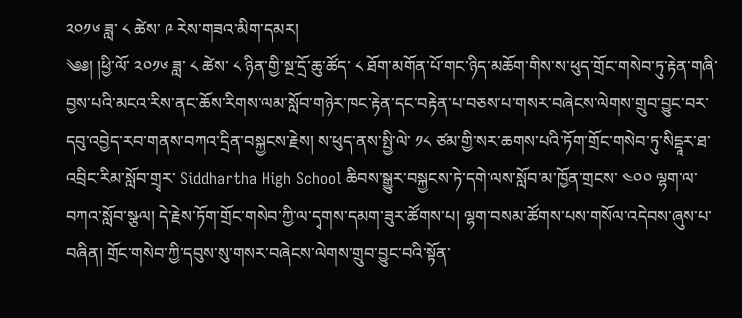༢༠༡༦ ཟླ་ ༨ ཚེས་ ༩ རེས་གཟའ་མིག་དམར།
༄༅། །ཕྱི་ལོ་ ༢༠༡༦ ཟླ་ ༨ ཚེས་ ༨ ཉིན་གྱི་སྔ་དྲོ་ཆུ་ཚོད་ ༨ ཐོག་མགོན་པོ་གང་ཉིད་མཆོག་གིས་ས་ཕུད་གྲོང་གསེབ་ཏུ་རྟེན་གཞི་བྱས་པའི་མངའ་རིས་ནང་ཆོས་རིགས་ལམ་སློབ་གཉེར་ཁང་རྟེན་དང་བརྟེན་པ་བཅས་པ་གསར་བཞེངས་ལེགས་གྲུབ་བྱུང་བར་དབུ་འབྱེད་རབ་གནས་བཀའ་དྲིན་བསྐྱངས་རྗེས། ས་ཕུད་ནས་སྤྱི་ལེ་ ༡༨ ཙམ་གྱི་སར་ཆགས་པའི་ཏོག་གྲོང་གསེབ་ཏུ་སིདྡཱར་ཐ་འབྲིང་རིམ་སློབ་གྲྭར་ Siddhartha High School ཆིབས་སྒྱུར་བསྐྱངས་ཏེ་དགེ་ལས་སློབ་མ་ཁྱོན་གྲངས་ ༤༠༠ ལྷག་ལ་བཀའ་སློབ་སྩལ། དེ་རྗེས་ཏོག་གྲོང་གསེབ་ཀྱི་ལ་དྭགས་དམག་ཟུར་ཚོགས་པ། ལྷག་བསམ་ཚོགས་པས་གསོལ་འདེབས་ཞུས་པ་བཞིན། གྲོང་གསེབ་ཀྱི་དབུས་སུ་གསར་བཞེངས་ལེགས་གྲུབ་བྱུང་བའི་སྟོན་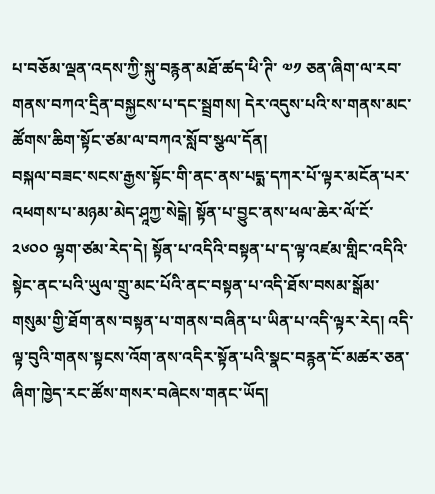པ་བཅོམ་ལྡན་འདས་ཀྱི་སྐུ་བརྙན་མཐོ་ཚད་ཕི་ཊི་ ༧༡ ཅན་ཞིག་ལ་རབ་གནས་བཀའ་དྲིན་བསྐྱངས་པ་དང་སྦྲགས། དེར་འདུས་པའི་ས་གནས་མང་ཚོགས་ཆིག་སྟོང་ཙམ་ལ་བཀའ་སློབ་སྩལ་དོན།
བསྐལ་བཟང་སངས་རྒྱས་སྟོང་གི་ནང་ནས་པདྨ་དཀར་པོ་ལྟར་མངོན་པར་འཕགས་པ་མཉམ་མེད་ཤཱཀྱ་སེངྒེ། སྟོན་པ་བྱུང་ནས་ཕལ་ཆེར་ལོ་ངོ་ ༢༦༠༠ ལྷག་ཙམ་རེད་དེ། སྟོན་པ་འདིའི་བསྟན་པ་ད་ལྟ་འཛམ་གླིང་འདིའི་སྟེང་ནང་པའི་ཡུལ་གྲུ་མང་པོའི་ནང་བསྟན་པ་འདི་ཐོས་བསམ་སྒོམ་གསུམ་གྱི་ཐོག་ནས་བསྟན་པ་གནས་བཞིན་པ་ཡིན་པ་འདི་ལྟར་རེད། འདི་ལྟ་བུའི་གནས་སྟངས་འོག་ནས་འདིར་སྟོན་པའི་སྣང་བརྙན་ངོ་མཚར་ཅན་ཞིག་ཁྱེད་རང་ཚོས་གསར་བཞེངས་གནང་ཡོད།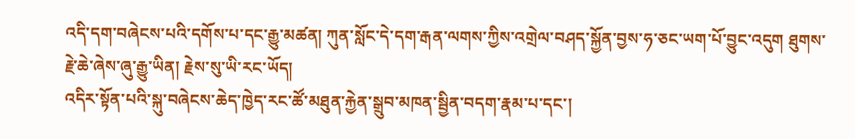འདི་དག་བཞེངས་པའི་དགོས་པ་དང་རྒྱུ་མཚན། ཀུན་སློང་དེ་དག་རྒན་ལགས་ཀྱིས་འགྲེལ་བཤད་སྐྱོན་བྱས་ཧ་ཅང་ཡག་པོ་བྱུང་འདུག ཐུགས་རྗེ་ཆེ་ཞེས་ཞུ་རྒྱུ་ཡིན། རྗེས་སུ་ཡི་རང་ཡོད།
འདིར་སྟོན་པའི་སྐུ་བཞེངས་ཆེད་ཁྱེད་རང་ཚོ་མཐུན་རྐྱེན་སྒྲུབ་མཁན་སྦྱིན་བདག་རྣམ་པ་དང་།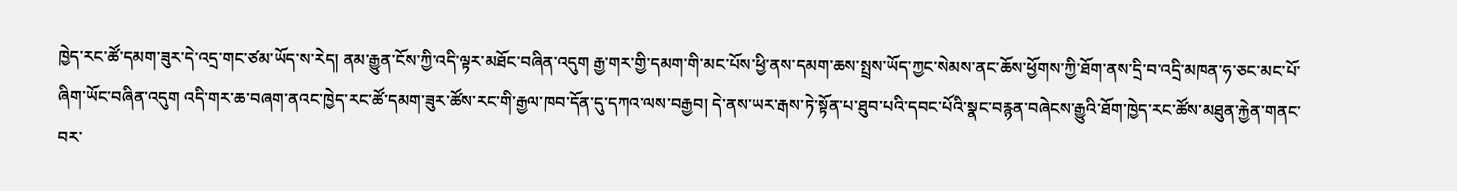ཁྱེད་རང་ཚོ་དམག་ཟུར་དེ་འདྲ་གང་ཙམ་ཡོད་ས་རེད། ནམ་རྒྱུན་ངོས་ཀྱི་འདི་ལྟར་མཐོང་བཞིན་འདུག རྒྱ་གར་གྱི་དམག་གི་མང་པོས་ཕྱི་ནས་དམག་ཆས་སྤྲས་ཡོད་ཀྱང་སེམས་ནང་ཆོས་ཕྱོགས་ཀྱི་ཐོག་ནས་དྲི་བ་འདྲི་མཁན་ཧ་ཅང་མང་པོ་ཞིག་ཡོང་བཞིན་འདུག འདི་གར་ཆ་བཞག་ནའང་ཁྱེད་རང་ཚོ་དམག་ཟུར་ཚོས་རང་གི་རྒྱལ་ཁབ་དོན་དུ་དཀའ་ལས་བརྒྱབ། དེ་ནས་ཡར་རྒས་ཏེ་སྟོན་པ་ཐུབ་པའི་དབང་པོའི་སྣང་བརྙན་བཞེངས་རྒྱུའི་ཐོག་ཁྱེད་རང་ཚོས་མཐུན་རྐྱེན་གནང་བར་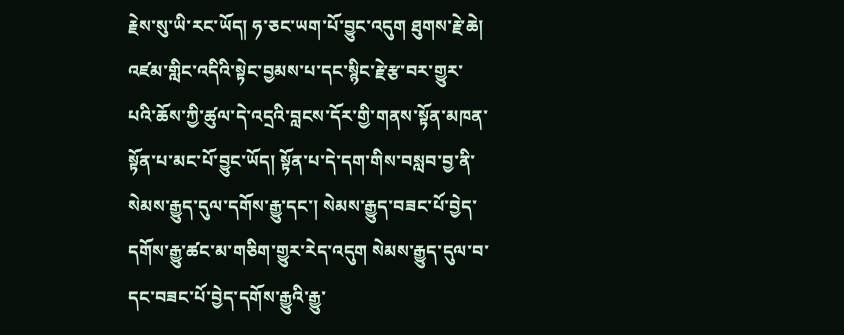རྗེས་སུ་ཡི་རང་ཡོད། ཧ་ཅང་ཡག་པོ་བྱུང་འདུག ཐུགས་རྗེ་ཆེ།
འཛམ་གླིང་འདིའི་སྟེང་བྱམས་པ་དང་སྙིང་རྗེ་རྩ་བར་གྱུར་པའི་ཆོས་ཀྱི་ཚུལ་དེ་འདྲའི་བླངས་དོར་གྱི་གནས་སྟོན་མཁན་སྟོན་པ་མང་པོ་བྱུང་ཡོད། སྟོན་པ་དེ་དག་གིས་བསླབ་བྱ་ནི་སེམས་རྒྱུད་དུལ་དགོས་རྒྱུ་དང་། སེམས་རྒྱུད་བཟང་པོ་བྱེད་དགོས་རྒྱུ་ཚང་མ་གཅིག་གྱུར་རེད་འདུག སེམས་རྒྱུད་དུལ་བ་དང་བཟང་པོ་བྱེད་དགོས་རྒྱུའི་རྒྱུ་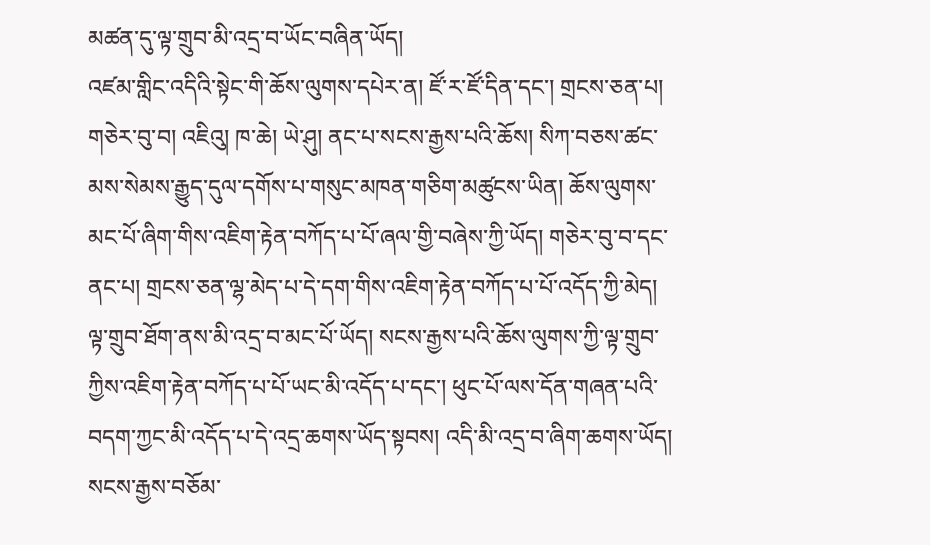མཚན་དུ་ལྟ་གྲུབ་མི་འདྲ་བ་ཡོང་བཞིན་ཡོད།
འཛམ་གླིང་འདིའི་སྟེང་གི་ཆོས་ལུགས་དཔེར་ན། ཛོ་ར་ཛོ་དིན་དང་། གྲངས་ཅན་པ། གཅེར་བུ་བ། འཇིའུ། ཁ་ཆེ། ཡེ་ཤུ། ནང་པ་སངས་རྒྱས་པའི་ཆོས། སིཀ་བཅས་ཚང་མས་སེམས་རྒྱུད་དུལ་དགོས་པ་གསུང་མཁན་གཅིག་མཚུངས་ཡིན། ཆོས་ལུགས་མང་པོ་ཞིག་གིས་འཇིག་རྟེན་བཀོད་པ་པོ་ཞལ་གྱི་བཞེས་ཀྱི་ཡོད། གཅེར་བུ་བ་དང་ནང་པ། གྲངས་ཅན་ལྷ་མེད་པ་དེ་དག་གིས་འཇིག་རྟེན་བཀོད་པ་པོ་འདོད་ཀྱི་མེད། ལྟ་གྲུབ་ཐོག་ནས་མི་འདྲ་བ་མང་པོ་ཡོད། སངས་རྒྱས་པའི་ཆོས་ལུགས་ཀྱི་ལྟ་གྲུབ་ཀྱིས་འཇིག་རྟེན་བཀོད་པ་པོ་ཡང་མི་འདོད་པ་དང་། ཕུང་པོ་ལས་དོན་གཞན་པའི་བདག་ཀྱང་མི་འདོད་པ་དེ་འདྲ་ཆགས་ཡོད་སྟབས། འདི་མི་འདྲ་བ་ཞིག་ཆགས་ཡོད། སངས་རྒྱས་བཅོམ་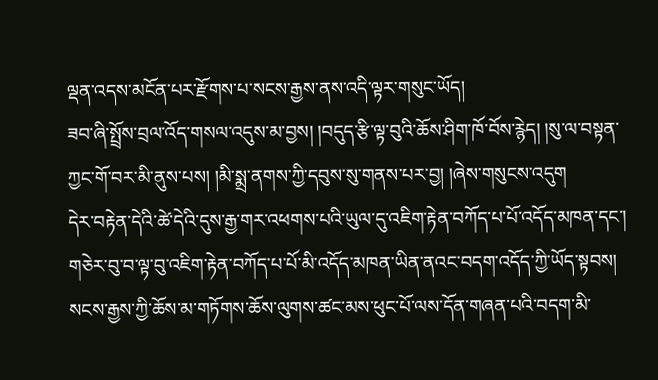ལྡན་འདས་མངོན་པར་རྫོགས་པ་སངས་རྒྱས་ནས་འདི་ལྟར་གསུང་ཡོད།
ཟབ་ཞི་སྤྲོས་བྲལ་འོད་གསལ་འདུས་མ་བྱས། །བདུད་རྩི་ལྟ་བུའི་ཆོས་ཤིག་ཁོ་བོས་རྙེད། །སུ་ལ་བསྟན་ཀྱང་གོ་བར་མི་ནུས་པས། །མི་སྨྲ་ནགས་ཀྱི་དབུས་སུ་གནས་པར་བྱ། །ཞེས་གསུངས་འདུག
དེར་བརྟེན་དེའི་ཚེ་དེའི་དུས་རྒྱ་གར་འཕགས་པའི་ཡུལ་དུ་འཇིག་རྟེན་བཀོད་པ་པོ་འདོད་མཁན་དང་། གཅེར་བུ་བ་ལྟ་བུ་འཇིག་རྟེན་བཀོད་པ་པོ་མི་འདོད་མཁན་ཡིན་ནའང་བདག་འདོད་ཀྱི་ཡོད་སྟབས། སངས་རྒྱས་ཀྱི་ཆོས་མ་གཏོགས་ཆོས་ལུགས་ཚང་མས་ཕུང་པོ་ལས་དོན་གཞན་པའི་བདག་མི་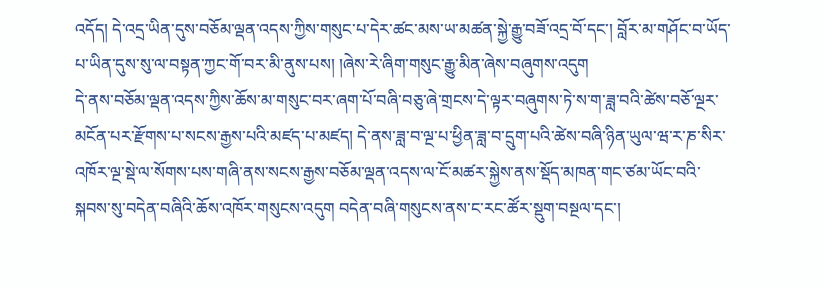འདོད། དེ་འདྲ་ཡིན་དུས་བཅོམ་ལྡན་འདས་ཀྱིས་གསུང་པ་དེར་ཚང་མས་ཡ་མཚན་སྐྱེ་རྒྱུ་བཟོ་འདྲ་བོ་དང་། བློར་མ་གཤོང་བ་ཡོད་པ་ཡིན་དུས་སུ་ལ་བསྟན་ཀྱང་གོ་བར་མི་ནུས་པས། །ཞེས་རེ་ཞིག་གསུང་རྒྱུ་མིན་ཞེས་བཞུགས་འདུག
དེ་ནས་བཅོམ་ལྡན་འདས་ཀྱིས་ཆོས་མ་གསུང་བར་ཞག་པོ་བཞི་བཅུ་ཞེ་གྲངས་དེ་ལྟར་བཞུགས་ཏེ་ས་ག་ཟླ་བའི་ཚེས་བཅོ་ལྔར་མངོན་པར་རྫོགས་པ་སངས་རྒྱས་པའི་མཛད་པ་མཛད། དེ་ནས་ཟླ་བ་ལྔ་པ་ཕྱིན་ཟླ་བ་དྲུག་པའི་ཚེས་བཞི་ཉིན་ཡུལ་ཝ་ར་ཎ་སིར་འཁོར་ལྔ་སྡེ་ལ་སོགས་པས་གཞི་ནས་སངས་རྒྱས་བཅོམ་ལྡན་འདས་ལ་ངོ་མཚར་སྐྱེས་ནས་སྡོད་མཁན་གང་ཙམ་ཡོང་བའི་སྐབས་སུ་བདེན་བཞིའི་ཆོས་འཁོར་གསུངས་འདུག བདེན་བཞི་གསུངས་ནས་ང་རང་ཚོར་སྡུག་བསྔལ་དང་།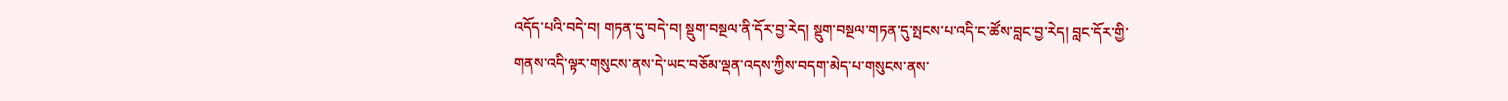འདོད་པའི་བདེ་བ། གཏན་དུ་བདེ་བ། སྡུག་བསྔལ་ནི་དོར་བྱ་རེད། སྡུག་བསྔལ་གཏན་དུ་སྤངས་པ་འདི་ང་ཚོས་བླང་བྱ་རེད། བླང་དོར་གྱི་གནས་འདི་ལྟར་གསུངས་ནས་དེ་ཡང་བཅོམ་ལྡན་འདས་ཀྱིས་བདག་མེད་པ་གསུངས་ནས་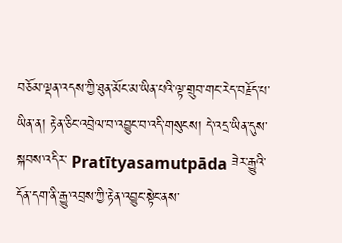བཅོམ་ལྡན་འདས་ཀྱི་ཐུན་མོང་མ་ཡིན་པའི་ལྟ་གྲུབ་གང་རེད་བརྗོད་པ་ཡིན་ན། རྟེན་ཅིང་འབྲེལ་བ་འབྱུང་བ་འདི་གསུངས། དེ་འདྲ་ཡིན་དུས་སྐབས་འདིར་ Pratītyasamutpāda ཟེར་རྒྱུའི་དོན་དག་ནི་རྒྱུ་འབྲས་ཀྱི་རྟེན་འབྱུང་སྟེང་ནས་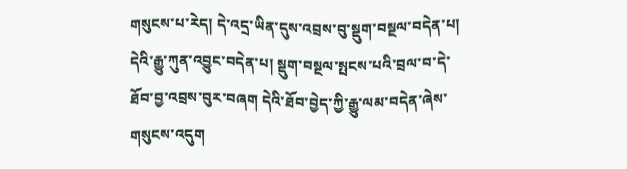གསུངས་པ་རེད། དེ་འདྲ་ཡིན་དུས་འབྲས་བུ་སྡུག་བསྔལ་བདེན་པ། དེའི་རྒྱུ་ཀུན་འབྱུང་བདེན་པ། སྡུག་བསྔལ་སྤངས་པའི་བྲལ་བ་དེ་ཐོབ་བྱ་འབྲས་བུར་བཞག དེའི་ཐོབ་བྱེད་ཀྱི་རྒྱུ་ལམ་བདེན་ཞེས་གསུངས་འདུག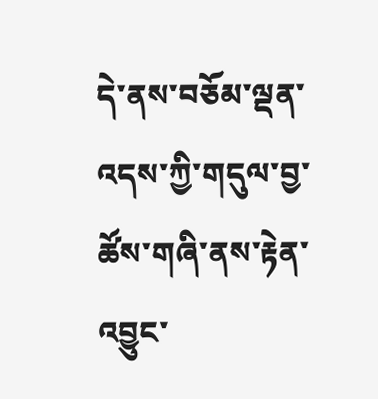དེ་ནས་བཅོམ་ལྡན་འདས་ཀྱི་གདུལ་བྱ་ཚོས་གཞི་ནས་རྟེན་འབྱུང་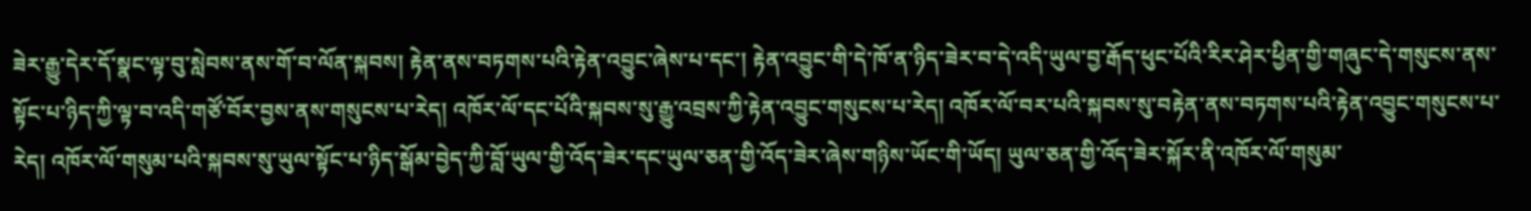ཟེར་རྒྱུ་དེར་དོ་སྣང་ལྟ་བུ་སླེབས་ནས་གོ་བ་ལོན་སྐབས། རྟེན་ནས་བཏགས་པའི་རྟེན་འབྱུང་ཞེས་པ་དང་། རྟེན་འབྱུང་གི་དེ་ཁོ་ན་ཉིད་ཟེར་བ་དེ་འདི་ཡུལ་བྱ་རྒོད་ཕུང་པོའི་རིར་ཤེར་ཕྱིན་གྱི་གཞུང་དེ་གསུངས་ནས་སྟོང་པ་ཉིད་ཀྱི་ལྟ་བ་འདི་གཙོ་བོར་བྱས་ནས་གསུངས་པ་རེད། འཁོར་ལོ་དང་པོའི་སྐབས་སུ་རྒྱུ་འབྲས་ཀྱི་རྟེན་འབྱུང་གསུངས་པ་རེད། འཁོར་ལོ་བར་པའི་སྐབས་སུ་བརྟེན་ནས་བཏགས་པའི་རྟེན་འབྱུང་གསུངས་པ་རེད། འཁོར་ལོ་གསུམ་པའི་སྐབས་སུ་ཡུལ་སྟོང་པ་ཉིད་སྒོམ་བྱེད་ཀྱི་བློ་ཡུལ་གྱི་འོད་ཟེར་དང་ཡུལ་ཅན་གྱི་འོད་ཟེར་ཞེས་གཉིས་ཡོང་གི་ཡོད། ཡུལ་ཅན་གྱི་འོད་ཟེར་སྐོར་ནི་འཁོར་ལོ་གསུམ་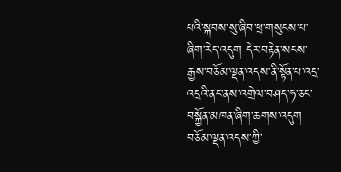པའི་སྐབས་སུ་ཞིབ་ཕྲ་གསུངས་པ་ཞིག་རེད་འདུག དེར་བརྟེན་སངས་རྒྱས་བཅོམ་ལྡན་འདས་ནི་སྟོན་པ་འདྲ་འདྲའི་ནང་ནས་འགྲེལ་བཤད་ཧ་ཅང་བསྐྱོན་མཁན་ཞིག་ཆགས་འདུག
བཅོམ་ལྡན་འདས་ཀྱི་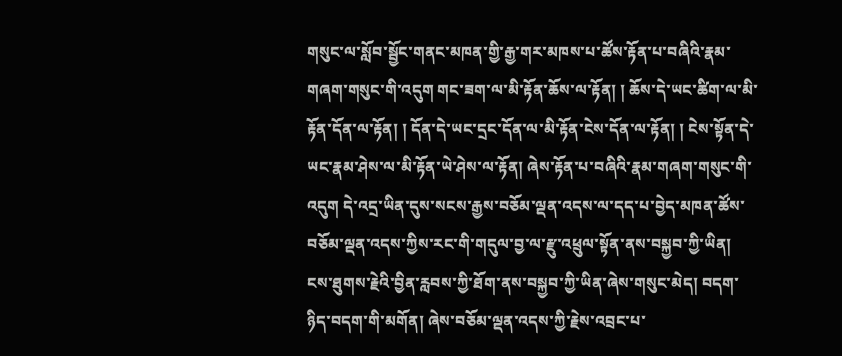གསུང་ལ་སློབ་སྦྱོང་གནང་མཁན་གྱི་རྒྱ་གར་མཁས་པ་ཚོས་རྟོན་པ་བཞིའི་རྣམ་གཞག་གསུང་གི་འདུག གང་ཟག་ལ་མི་རྟོན་ཆོས་ལ་རྟོན། ། ཆོས་དེ་ཡང་ཚིག་ལ་མི་རྟོན་དོན་ལ་རྟོན། ། དོན་དེ་ཡང་དྲང་དོན་ལ་མི་རྟོན་ངེས་དོན་ལ་རྟོན། ། ངེས་སྟོན་དེ་ཡང་རྣམ་ཤེས་ལ་མི་རྟོན་ཡེ་ཤེས་ལ་རྟོན། ཞེས་རྟོན་པ་བཞིའི་རྣམ་གཞག་གསུང་གི་འདུག དེ་འདྲ་ཡིན་དུས་སངས་རྒྱས་བཅོམ་ལྡན་འདས་ལ་དད་པ་བྱེད་མཁན་ཚོས་བཅོམ་ལྡན་འདས་ཀྱིས་རང་གི་གདུལ་བྱ་ལ་རྫུ་འཕྲུལ་སྟོན་ནས་བསྐྱབ་ཀྱི་ཡིན། ངས་ཐུགས་རྗེའི་བྱིན་རླབས་ཀྱི་ཐོག་ནས་བསྐྱབ་ཀྱི་ཡིན་ཞེས་གསུང་མེད། བདག་ཉིད་བདག་གི་མགོན། ཞེས་བཅོམ་ལྡན་འདས་ཀྱི་རྗེས་འབྲང་པ་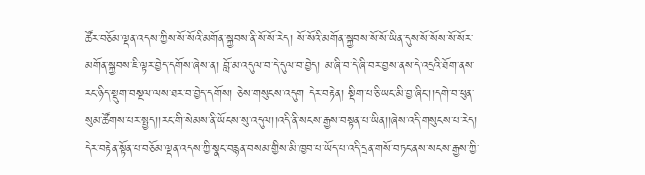ཚོར་བཅོམ་ལྡན་འདས་ཀྱིས་སོ་སོའི་མགོན་སྐྱབས་ནི་སོ་སོ་རེད། སོ་སོའི་མགོན་སྐྱབས་སོ་སོ་ཡིན་དུས་སོ་སོས་སོ་སོར་མགོན་སྐྱབས་ཇི་ལྟར་བྱེད་དགོས་ཞེས་ན། བློ་མ་འདུལ་བ་དེ་དུལ་བ་བྱེད། མ་ཞི་བ་དེ་ཞི་བར་བྱས་ནས་དེ་འདྲའི་ཐོག་ནས་རང་ཉིད་སྡུག་བསྔལ་ལས་ཐར་བ་བྱེད་དགོས། ཅེས་གསུངས་འདུག དེར་བརྟེན། སྡིག་པ་ཅི་ཡང་མི་བྱ་ཞིང་།།དགེ་བ་ཕུན་སུམ་ཚོགས་པར་སྤྱད།།རང་གི་སེམས་ནི་ཡོངས་སུ་འདུལ།།འདི་ནི་སངས་རྒྱས་བསྟན་པ་ཡིན།།ཞེས་འདི་གསུངས་པ་རེད། དེར་བརྟེན་སྟོན་པ་བཅོམ་ལྡན་འདས་ཀྱི་སྣང་བརྙན་བསམ་གྱིས་མི་ཁྱབ་པ་ཡོད་པ་འདི་དྲན་གསོ་བཏང་ནས་སངས་རྒྱས་ཀྱི་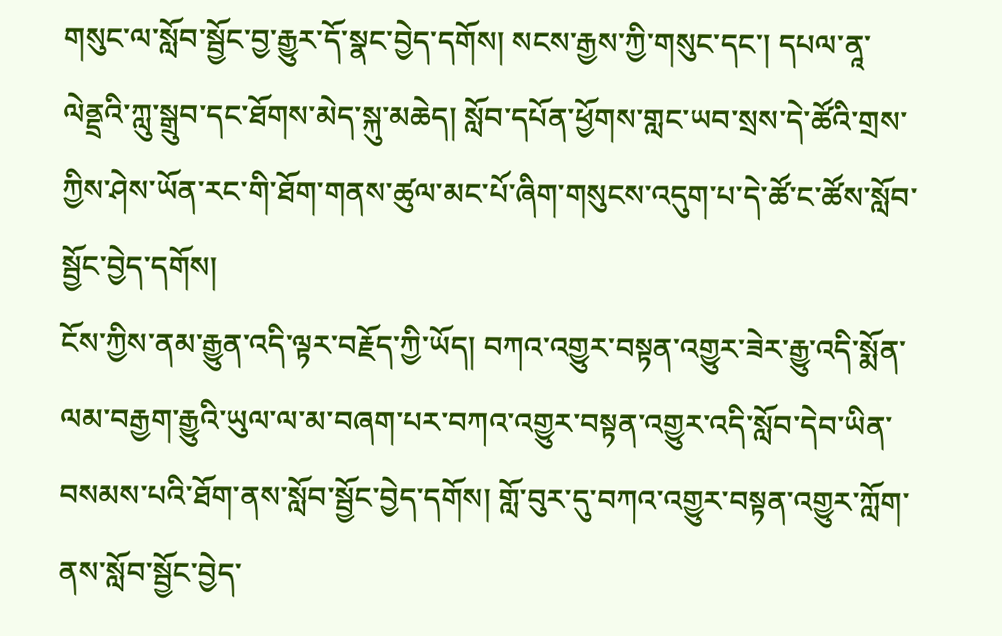གསུང་ལ་སློབ་སྦྱོང་བྱ་རྒྱུར་དོ་སྣང་བྱེད་དགོས། སངས་རྒྱས་ཀྱི་གསུང་དང་། དཔལ་ནཱ་ལེནྡྲའི་ཀླུ་སྒྲུབ་དང་ཐོགས་མེད་སྐུ་མཆེད། སློབ་དཔོན་ཕྱོགས་གླང་ཡབ་སྲས་དེ་ཚོའི་གྲས་ཀྱིས་ཤེས་ཡོན་རང་གི་ཐོག་གནས་ཚུལ་མང་པོ་ཞིག་གསུངས་འདུག་པ་དེ་ཚོ་ང་ཚོས་སློབ་སྦྱོང་བྱེད་དགོས།
ངོས་ཀྱིས་ནམ་རྒྱུན་འདི་ལྟར་བརྗོད་ཀྱི་ཡོད། བཀའ་འགྱུར་བསྟན་འགྱུར་ཟེར་རྒྱུ་འདི་སྨོན་ལམ་བརྒྱག་རྒྱུའི་ཡུལ་ལ་མ་བཞག་པར་བཀའ་འགྱུར་བསྟན་འགྱུར་འདི་སློབ་དེབ་ཡིན་བསམས་པའི་ཐོག་ནས་སློབ་སྦྱོང་བྱེད་དགོས། གློ་བུར་དུ་བཀའ་འགྱུར་བསྟན་འགྱུར་ཀློག་ནས་སློབ་སྦྱོང་བྱེད་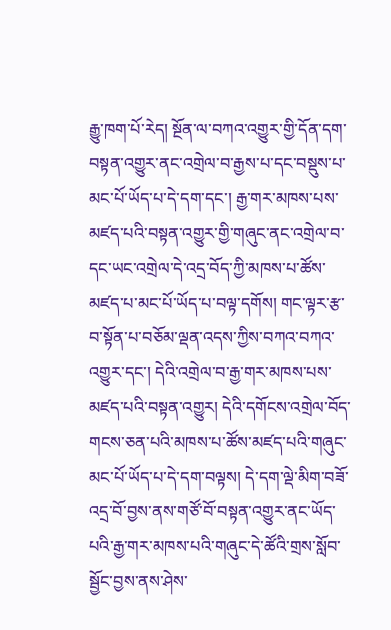རྒྱུ་ཁག་པོ་རེད། སྔོན་ལ་བཀའ་འགྱུར་གྱི་དོན་དག་བསྟན་འགྱུར་ནང་འགྲེལ་བ་རྒྱས་པ་དང་བསྡུས་པ་མང་པོ་ཡོད་པ་དེ་དག་དང་། རྒྱ་གར་མཁས་པས་མཛད་པའི་བསྟན་འགྱུར་གྱི་གཞུང་ནང་འགྲེལ་བ་དང་ཡང་འགྲེལ་དེ་འདྲ་བོད་ཀྱི་མཁས་པ་ཚོས་མཛད་པ་མང་པོ་ཡོད་པ་བལྟ་དགོས། གང་ལྟར་རྩ་བ་སྟོན་པ་བཅོམ་ལྡན་འདས་ཀྱིས་བཀའ་བཀའ་འགྱུར་དང་། དེའི་འགྲེལ་བ་རྒྱ་གར་མཁས་པས་མཛད་པའི་བསྟན་འགྱུར། དེའི་དགོངས་འགྲེལ་བོད་གངས་ཅན་པའི་མཁས་པ་ཚོས་མཛད་པའི་གཞུང་མང་པོ་ཡོད་པ་དེ་དག་བལྟས། དེ་དག་ལྡེ་མིག་བཟོ་འདྲ་བོ་བྱས་ནས་གཙོ་བོ་བསྟན་འགྱུར་ནང་ཡོད་པའི་རྒྱ་གར་མཁས་པའི་གཞུང་དེ་ཚོའི་གྲས་སློབ་སྦྱོང་བྱས་ནས་ཤེས་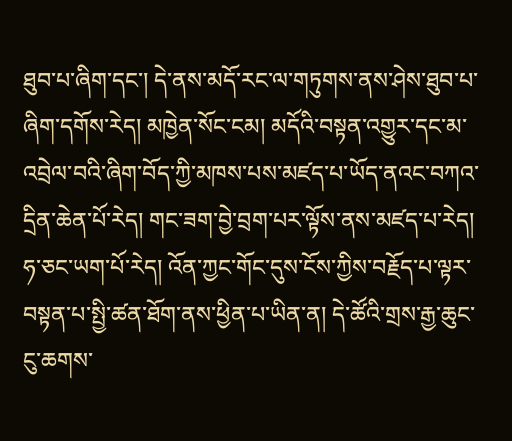ཐུབ་པ་ཞིག་དང་། དེ་ནས་མདོ་རང་ལ་གཏུགས་ནས་ཤེས་ཐུབ་པ་ཞིག་དགོས་རེད། མཁྱེན་སོང་ངམ། མདོའི་བསྟན་འགྱུར་དང་མ་འབྲེལ་བའི་ཞིག་བོད་ཀྱི་མཁས་པས་མཛད་པ་ཡོད་ནའང་བཀའ་དྲིན་ཆེན་པོ་རེད། གང་ཟག་བྱེ་བྲག་པར་ལྟོས་ནས་མཛད་པ་རེད། ཧ་ཅང་ཡག་པོ་རེད། འོན་ཀྱང་གོང་དུས་ངོས་ཀྱིས་བརྗོད་པ་ལྟར་བསྟན་པ་སྤྱི་ཚན་ཐོག་ནས་ཕྱིན་པ་ཡིན་ན། དེ་ཚོའི་གྲས་རྒྱ་ཆུང་ངུ་ཆགས་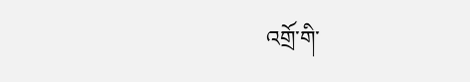འགྲོ་གི་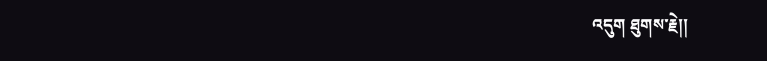འདུག ཐུགས་རྗེ།།